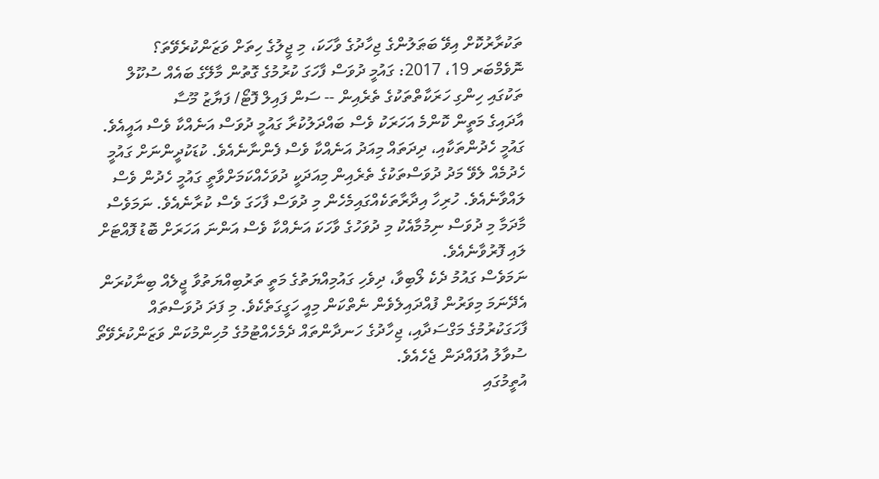ތަކުރާރުކޮށް އިވޭ ބަޠަލުންގެ ޖިހާދުގެ ވާހަކަ، މި ޖީލުގެ ހިތަށް ވަޒަންކުރެވޭތަ؟
ނޮވެމްބަރ 19، 2017: ގައުމީ ދުވަސް ފާހަގަ ކުރުމުގެ ގޮތުން މާލޭގެ ބައެއް ސުކޫލް ތަކުގައި ހިންގި ހަރަކާތްތަކުގެ ތެރެއިން -- ސަން ފައިލް ފޮޓޯ/ ފަޔާޒު މޫސާ
އާދައިގެ މަތީން ކޮންމެ އަހަރަކު ވެސް ބައްދަލުކުރާ ގައުމީ ދުވަސް އަނެއްކާ ވެސް އައީއެވެ. ގައުމީ ހެދުންތަކާއި، ދިދަތައް މިއަދު އަނެއްކާ ވެސް ފެންނާނެއެވެ. ކުޑަކުދީންނަށް ގައުމީ ހެދުމެއް ލެވޭ މަދު ދުވަސްތަކުގެ ތެރެއިން މިއަދަކީ ދުވަހެއްކަމަށްވާތީ ގައުމީ ހެދުން ވެސް ލައްވާނެއެވެ. ހުރިހާ އިދާރާތަކެއްގައިމެހެން މި ދުވަސް ފާހަގަ ވެސް ކުރާނެއެވެ. ނަމަވެސް މާދަމާ މި ދުވަސް ނިމުމާއެކު މި ދުވަހުގެ ވާހަކަ އަނެއްކާ ވެސް އަންނަ އަހަރަށް ބޮޑު ފޮއްޓަށް ލައި ފޮރުވާނެއެވެ.
ނަމަވެސް ގައުމު ދެކެ ލޯބިވާ، ދިވެހި ގައުމިއްޔަތުގެ މަތީ ތަރުބިއްޔަތުވާ ޖީލެއް ބިނާކުރަން އެދޭނަމަ މިވަރުން ފުއްދައިލެވެން ނެތްކަން މިއީ ހަގީގަތެކެވެ. މި ފަދަ ދުވަސްތައް ފާހަގަކުރުމުގެ މަގްސަދާއި، ޖިހާދުގެ ހަނދާންތައް ދެމެހެއްޓުމުގެ މުހިންމުކަން ވަޒަންކުރެވޭތޯ ސުވާލު އުފައްދަން ޖެހެއެވެ.
އުތީމުގައި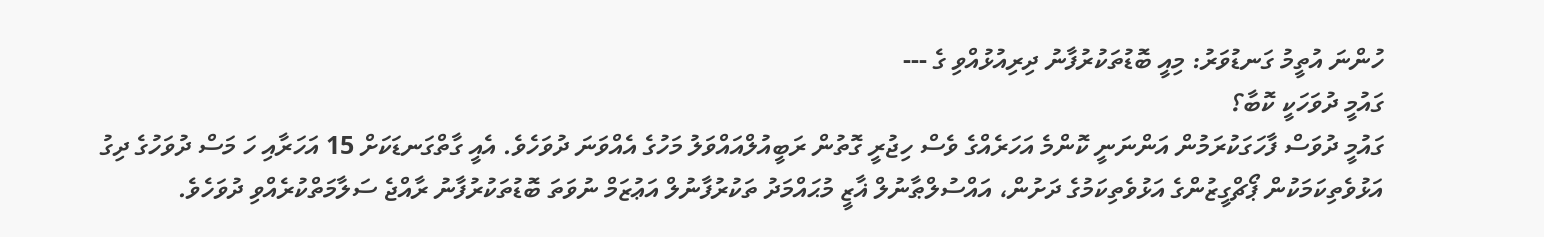ހުންނަ އުތީމު ގަނޑުވަރު: މިއީ ބޮޑުތަކުރުފާނު ދިރިއުޅުއްވި ގެ ---
ގައުމީ ދުވަހަކީ ކޮބާ؟
ގައުމީ ދުވަސް ފާހަގަކުރަމުން އަންނަނީ ކޮންމެ އަހަރެއްގެ ވެސް ހިޖުރީ ގޮތުން ރަބީއުލްއައްވަލު މަހުގެ އެއްވަނަ ދުވަހެވެ. އެއީ ގާތްގަނޑަކަށް 15 އަހަރާއި ހަ މަސް ދުވަހުގެ ދިގު އަޅުވެތިކަމަކުން ޕޯޗްގީޒުންގެ އަޅުވެތިކަމުގެ ދަށުން، އައްސުލްޠާނުލް ޣާޒީ މުޙައްމަދު ތަކުރުފާނުލް އަޢުޒަމް ނުވަތަ ބޮޑުތަކުރުފާނު ރާއްޖެ ސަލާމަތްކުރެއްވި ދުވަހެވެ.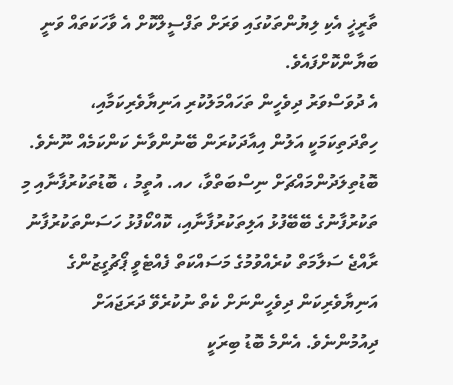ތާރީޚީ އެކި ލިޔުންތަކުގައި ވަރަށް ތަފްސީލްކޮށް އެ ވާހަކަތައް ވަނީ ބަޔާންކޮށްފައެވެ.
އެ ދުވަސްވަރު ދިވެހީން ތަހައްމަލުކުރި އަނިޔާވެރިކަމާއި، ހިތްދަތިކަމަކީ އަލުން އިއާދަކުރަން ބޭނުންވާނެ ކަންކަމެއް ނޫނެވެ.
ބޮޑުތިލަދުންމައްޗަށް ނިސްބަތްވާ، ހއ. އުތީމު ، ބޮޑުތަކުރުފާނާއި މި ތަކުރުފާނުގެ ބޭބޭފުޅު އަލިތަކުރުފާނާއި، ކޮއްކޯފުޅު ހަސަންތަކުރުފާނު ރާއްޖެ ސަލާމަތް ކުރެއްވުމުގެ މަސައްކަތް ފެއްޓެވީ ޕޯޗުގީޒުންގެ އަނިޔާވެރިކަން ދިވެހީންނަށް ކެތް ނުކުރެވޭ ދަރަޖައަށް ދިއުމުންނެވެ. އެންމެ ބޮޑު ބިރަކީ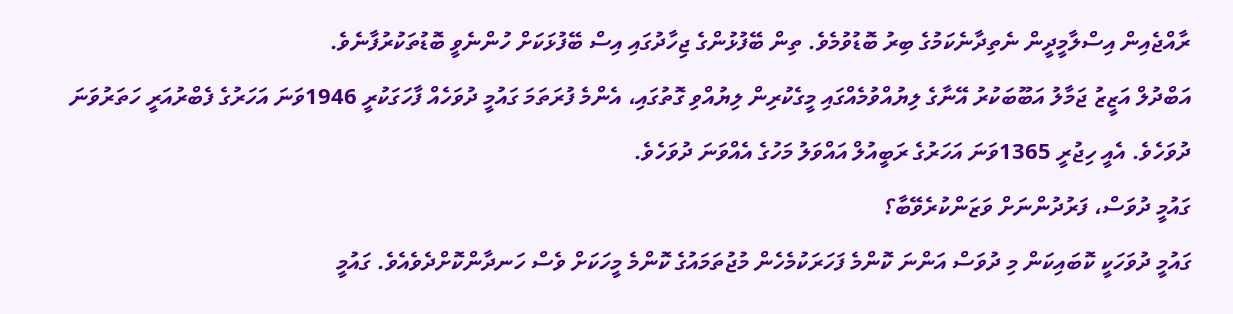ރާއްޖެއިން އިސްލާމީދީން ނެތިދާނެކަމުގެ ބިރު ބޮޑުވުމެވެ. ތިން ބޭފުޅުންގެ ޖިހާދުގައި އިސް ބޭފުޅަކަށް ހުންނެވީ ބޮޑުތަކުރުފާނެވެ.
އަބްދުލް އަޒީޒު ޖަމާލު އަބޫބަކުރު އޭނާގެ ލިޔުއްވުމެއްގައި މީގެކުރިން ލިޔުއްވި ގޮތުގައި، އެންމެ ފުރަތަމަ ގައުމީ ދުވަހެއް ފާހަގަކުރީ 1946ވަނަ އަހަރުގެ ފެބްރުއަރީ ހަތަރުވަނަ ދުވަހެވެ. އެއީ ހިޖުރީ 1365ވަނަ އަހަރުގެ ރަބީއުލް އައްވަލު މަހުގެ އެއްވަނަ ދުވަހެވެ.
ގައުމީ ދުވަސް، ފަރުދުންނަށް ވަޒަންކުރެވޭބާ؟
ގައުމީ ދުވަހަކީ ކޮބައިކަން މި ދުވަސް އަންނަ ކޮންމެ ފަހަރަކުމެހެން މުޖުތަމައުގެ ކޮންމެ މީހަކަށް ވެސް ހަނދާންކޮށްދެވެއެވެ. ގައުމީ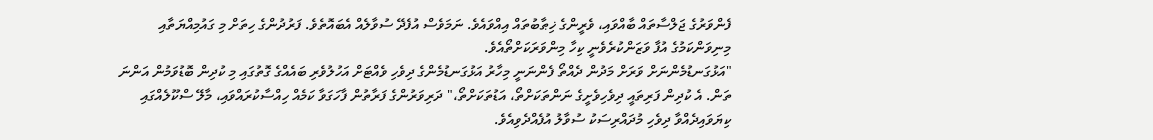ފެންވަރުގެ ޖަލްސާތައް ބާއްވައި، ވެރީންގެ ޚިޠާބުތައް އިއްވައެވެ. ނަމަވެސް އުފެދޭ ސުވާލެއް އެބައޮތެވެ. ފަރުދުންގެ ހިތަށް މި ގައުމިއްޔަތާއި މިނިވަންކަމުގެ އުފާ ވަޒަންކުރެވެނީ ކިހާ މިންވަރަކަށްތޯއެވެ.
"އަޅުގަނޑުމެންނަށް ވަރަށް މަދުން ދެއްތޯ ފެންނަނީ މިހާރު އަޅުގަނޑުމެންގެ ދިވެހި ވެއްޓަށް އަހުލުވެރި ބައެއްގެ ގޮތުގައި މި ކުދިން ބޮޑުވަމުން އަންނަ ތަން. އެ ކުދިން ފަރިތައީ ދިވެހިވެށީގެ ނަންތަކަށްތޯ، އަޑުތަކަށްތޯ،" ދަރިވަރުންގެ ފަރާތުން ފާހަގަވާ ކަމެއް ހިއްސާކުރައްވައި، މާލޭ ސްކޫލެއްގައި ކިޔަވައިދެއްވާ ދިވެހި މުދައްރިސަކު ސުވާލު އުފެއްދެވިއެވެ.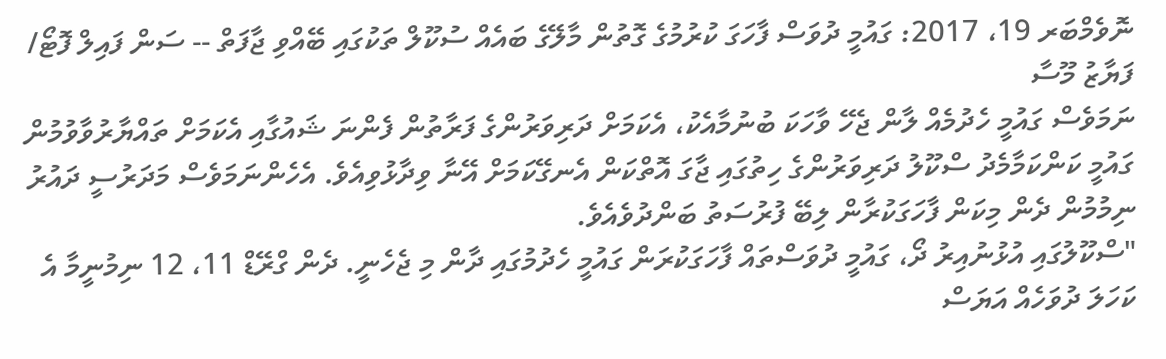ނޮވެމްބަރ 19، 2017: ގައުމީ ދުވަސް ފާހަގަ ކުރުމުގެ ގޮތުން މާލޭގެ ބައެއް ސުކޫލް ތަކުގައި ބޭއްވި ޖާފަތް -- ސަން ފައިލް ފޮޓޯ/ ފަޔާޒު މޫސާ
ނަމަވެސް ގައުމީ ހެދުމެއް ލާން ޖެހޭ ވާހަކަ ބުނުމާއެކު، އެކަމަށް ދަރިވަރުންގެ ފަރާތުން ފެންނަ ޝައުގާއި އެކަމަށް ތައްޔާރުވާވުމުން ގައުމީ ކަންކަމާމެދު ސްކޫލު ދަރިވަރުންގެ ހިތުގައި ޖާގަ އޮތްކަން އެނގޭކަމަށް އޭނާ ވިދާޅުވިއެވެ. އެހެންނަމަވެސް މަދަރުސީ ދައުރު ނިމުމުން ދެން މިކަން ފާހަގަކުރާން ލިބޭ ފުރުސަތު ބަންދުވެއެވެ.
"ސްކޫލުގައި އުޅުނުއިރު ދޯ، ގައުމީ ދުވަސްތައް ފާހަގަކުރަން ގައުމީ ހެދުމުގައި ދާން މި ޖެހެނީ. ދެން ގްރޭޑް 11، 12 ނިމުނީމާ އެ ކަހަލަ ދުވަހެއް އަޔަސް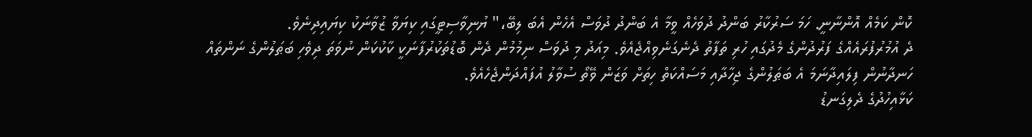ކޮން ކަމެއް އޮންނާނީ. ހަމަ ސަރުކާރު ބަންދު ދުވަހެއް ވީމާ އެ ބަންދު ދުވަސް އެހެން އެބަ ލިބޭ،" ޔުނިވާސިޓީގައި ކިޔަވާ ޒުވާނަކު ކިޔައިދިނެވެ.
ދެ އުމުރުފުރައެއްގެ ފަރުދުންގެ މެދުގައި ހުރި ތަފާތު ދެނެގަނެވިއްޖެއެވެ. މިއަދު މި ދުވަސް ނިމުމުން ދެން ބޮޑުތަކުރުފާނަކީ ކާކުކަން ނުވަތަ ދިވެހި ބަޠަލުންގެ ނަންތައް ހަނދާނުން ފިލައިދާނަމަ އެ ބަޠަލުންގެ ޖިހާދާއި މަސައްކަތް ހިތަށް ވަޒަން ވޭތޯ ސުވާލު އުފައްދަންޖެހެއެވެ.
ކަޅާއިހުދުގެ ދެލިގަނޑު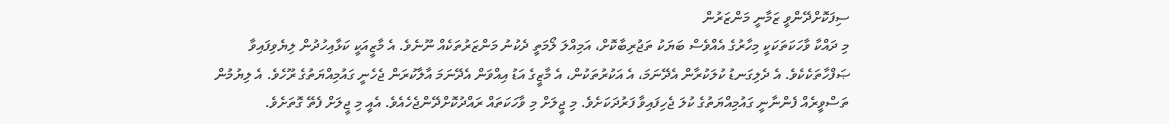ސިފަކޮށްދޭންވީ ޒަމާނީ މަންޒަރުން
މި ދައްކާ ވާހަކަތަކަކީ މިހާރުގެ އެއްވެސް ބަޔަކު ތަޖުރިބާކޮށް، އަމިއްލަ ލޯމަތީ ދެކުނު މަންޒަރުތަކެއް ނޫނެވެ. އެ މާޒީއަކީ ކަޅާއިހުދުން ލިޔެވިފައިވާ ޞަފްހާތަކެކެވެ. އެ ދެލިގަނޑު ކުލަކުރާން އެދޭނަމަ، އެ އަކުރުތަކުން، އެ މާޒީގެ އަޑު އިއްވަން އެދޭނަމަ އާލާކުރަން ޖެހެނީ ގައުމިއްޔަތުގެ ރޫހެވެ. އެ ލިޔުމުން ތަސްވީރެއް ފެންނާނީ ގައުމިއްޔަތުގެ ކުލަ ޖެހިފައިވާ ފަރުދަކަށެވެ. މި ޖީލަށް މި ވާހަކަތައް ރައްދުކޮށްދޭންޖެހެއެވެ. އެއީ މި ޖީލަށް ފެތޭ ގޮތަށެވެ.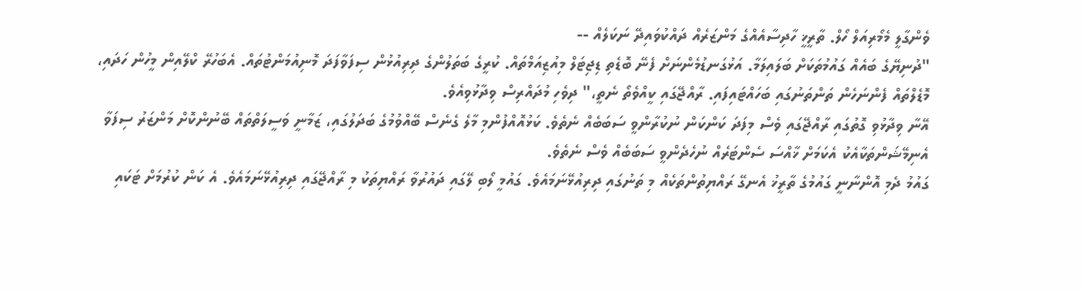ވެންގާލީ މެމޯރިއަލް ހޯލް. ތާރީޚީ ހާދިސާއެއްގެ މަންޒަރެއް ދައްކުވައިދޭ ނަކަލެއް --
"ދުނިޔޭގެ ބައެއް ގައުމުތަކަށް ބަލައިލަމާ. އަޅުގަނޑުމެންނަށް ފެނޭ ބޮޑެތި ޑިޖިޓަލް މިއުޒިއަމްތައް. ކުރީގެ ބަތަލުންގެ ދިރިއުޅުން ސިފަވާފަދަ މޮނިއުމަންޓުތައް. އެބަހުރޭ ކްލޭއިން މީހުން ހަދައި، މޮޑެލްތައް ފެންނަހެން ތަންތަނުގައި ބަހައްޓައިފައި. ރާއްޖޭގައި ކީއްވެތޯ ނެތީ،" ދިވެހި މުދައްރިސް ވިދާޅުވިއެވެ.
އޭނާ ވިދާޅުވި ގޮތުގައި ރާއްޖޭގައި ވެސް މިފަދަ ކަންކަން ނުކުރާންވީ ސަބަބެއް ނެތެވެ. ކަޅުއޮއްފުންމި މާލެ ގެނެސް ބޭއްވުމުގެ ބަދަލުގައި، ޒަމާނީ ވަސީލަތްތައް ބޭނުންކޮށް މަންޒަރު ސިފަވާ އެނިމޭޝަންތަކާއެކު އެކަމަށް ޚާއްސަ ސެންޓަރެއް ނުހެދެންވީ ސަބަބެއް ވެސް ނެތެވެ.
ގައުމު ދެމި އޮންނާނީ ގައުމުގެ ތާރީޚު އެނގޭ ރައްޔިތުންތަކެއް މި ތަނުގައި ދިރިއުޅޭނަމައެވެ. ގައުމީ ލޯބި ލޭގައި ދައުރުވާ ރައްޔިތަކު މި ރާއްޖޭގައި ދިރިއުޅޭނަމައެވެ. އެ ކަން ކުރުމަށް ޓަކައި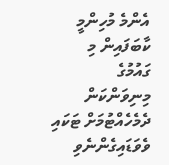އެންމެ މުހިންމީ ކާބަފައިން މި ގައުމުގެ މިނިވަންކަން ދެމެހެއްޓުމަށް ޓަކައި ވެވަޑައިގެންނެވި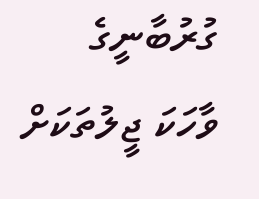ގުރުބާނީގެ ވާހަކަ ޖީލުތަކަށް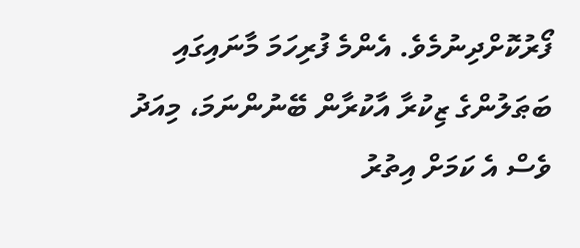ފޯރުކޮށްދިނުމެވެ. އެންމެ ފުރިހަމަ މާނައިގައި ބަޠަލުންގެ ޒިކުރާ އާކުރާން ބޭނުންނަމަ، މިއަދު ވެސް އެ ކަމަށް އިތުރު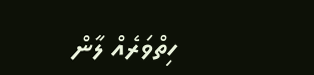ހިތްވަރެއް ލާން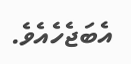އެބަޖެހެއެވެ.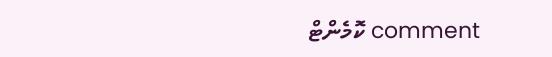comment ކޮމެންޓް